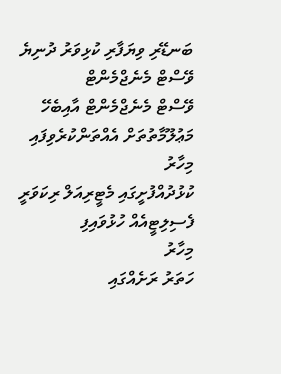ބަނޑޭރި ވިޔަފާރި ކުޅިވަރު ދުނިޔެ
ވޭސްޓް މެނެޖްމެންޓް
ވޭސްޓް މެނެޖްމެންޓް އާއިބެހޭ މަޢުލޫމާތުތަށް އެއްތަންކުރެވިފައި
މިހާރު
ކުޅުދުއްފުށީގައި މެޓީރިއަލް ރިކަވަރީ ފެސިލިޓީއެއް ހުޅުވައިފި
މިހާރު
ހަތަރު ރަށެއްގައި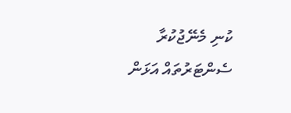ކުނި މެނޭޖުކުރާ ސެންޓަރުތައް އަޅަން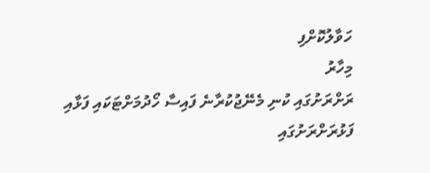ހަވާލުކޮށްފި
މިހާރު
ރަށްރަށުގައި ކުނި މެނޭޖުކުރާނެ ފައިސާ ހޯދުމަށްޓަކައި ފަޅާއި ފަޅުރަށްރަށުގައި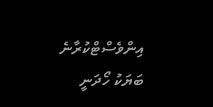އިންވެސްޓްކުރާނެ ބަޔަކު ހޯދަނީ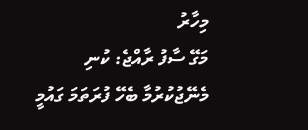މިހާރު
މަގޭ ސާފު ރާއްޖެ: ކުނި މެނޭޖުކުރުމާ ބެހޭ ފުރަތަމަ ގައުމީ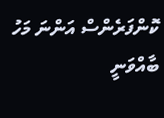ކޮންފަރެންސް އަންނަ މަހު ބާއްވަނީ